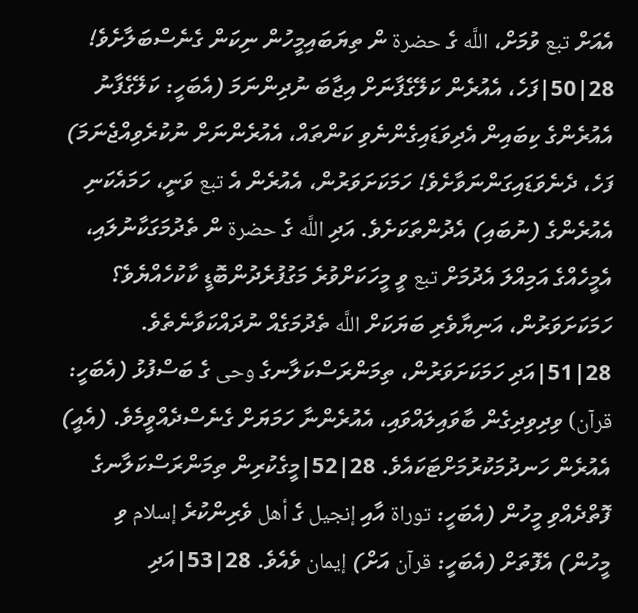އެއަށް تبع ވުމަށް، اللَّه ގެ حضرة ން ތިޔަބައިމީހުން ނިކަން ގެނެސްބަލާށެވެ! 28|50|ފަހެ، އެއުރެން ކަލޭގެފާނަށް އިޖާބަ ނުދިންނަމަ (އެބަހީ: ކަލޭގެފާނު އެއުރެންގެ ކިބައިން އެދިވަޑައިގެންނެވި ކަންތައް، އެއުރެންނަށް ނުކުރެވިއްޖެނަމަ) ފަހެ، ދެނެވަޑައިގަންނަވާށެވެ! ހަމަކަށަވަރުން، އެއުރެން އެ تبع ވަނީ، ހަމައެކަނި އެއުރެންގެ (ނުބައި) އެދުންތަކަށެވެ. އަދި اللَّه ގެ حضرة ން ތެދުމަގަކާނުލައި، އެމީހެއްގެ އަމިއްލަ އެދުމަށް تبع ވީ މީހަކަށްވުރެ މަގުފުރެދުންބޮޑީ ކާކުހެއްޔެވެ؟ ހަމަކަށަވަރުން، އަނިޔާވެރި ބަޔަކަށް اللَّه ތެދުމަގެއް ނުދައްކަވާނެތެވެ. 28|51|އަދި ހަމަކަށަވަރުން، ތިމަންރަސްކަލާނގެ وحى ގެ ބަސްފުޅު (އެބަހީ: قرآن) ވިދިވިދިގެން ބާވައިލައްވައި، އެއުރެންނާ ހަމަޔަށް ގެނެސްދެއްވީމެވެ. (އެއީ) އެއުރެން ހަނދުމަކުރުމަށްޓަކައެވެ. 28|52|މީގެކުރިން ތިމަންރަސްކަލާނގެ ފޮތްދެއްވި މީހުން (އެބަހީ: توراة އާއި إنجيل ގެ أهل ވެރިންކުރެ إسلام ވި މީހުން) އެފޮތަށް (އެބަހީ: قرآن އަށް) إيمان ވެއެވެ. 28|53|އަދި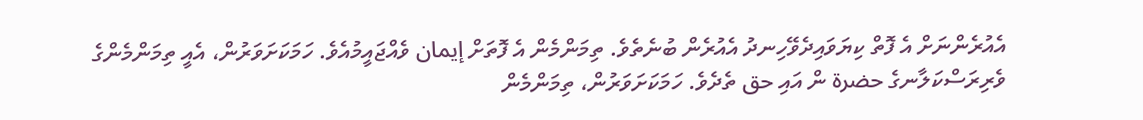އެއުރެންނަށް އެ ފޮތް ކިޔަވައިދެވޭހިނދު އެއުރެން ބުނެތެވެ. ތިމަންމެން އެ ފޮތަށް إيمان ވެއްޖައީމުއެވެ. ހަމަކަށަވަރުން، އެއީ ތިމަންމެންގެ ވެރިރަސްކަލާނގެ حضرة ން އައި حق ތެދެވެ. ހަމަކަށަވަރުން، ތިމަންމެން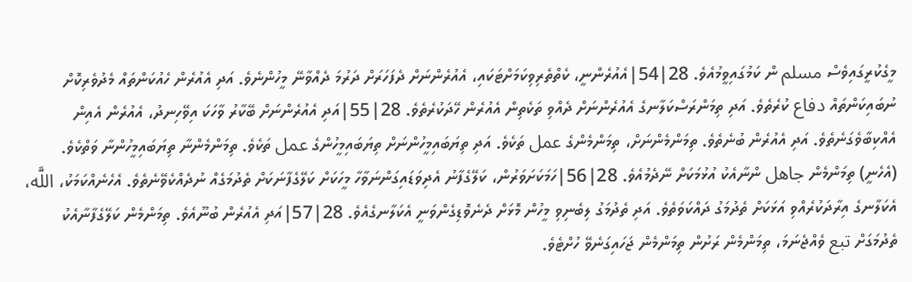މީގެކުރީގައިވެސް مسلم ން ކަމުގައިވީމުއެވެ. 28|54|އެއުރެންނީ، ކެތްތެރިވިކަމަށްޓަކައި، އެއުރެންނަށް ދެފަހަރަށް ދަރުމަ ދެއްވާނޭ މީހުންނެވެ. އަދި އެއުރެން ހެއުކަންތައް މެދުވެރިކޮށް ނުބައިކަންތައް دفاع ކުރެތެވެ. އަދި ތިމަންރަސްކަލާނގެ އެއުރެންނަށް ދެއްވި ތަކެތިން އެއުރެން ހޭދަކުރެތެވެ. 28|55|އަދި އެއުރެންނަށް ބޭކާރު ވާހަކަ އިވޭހިނދު، އެއުރެން އެއިން އެއްކިބާވެގަނެތެވެ. އަދި އެއުރެން ބުނެތެވެ. ތިމަންމެންނަށް، ތިމަންމެންގެ عمل ތަކެވެ. އަދި ތިޔަބައިމީހުންނަށް ތިޔަބައިމީހުންގެ عمل ތަކެވެ. ތިމަންމެންނާ ތިޔަބައިމީހުންނާ ވަތްކެވެ. (އެހެނީ) ތިމަންމެން جاهل ންނާއެކު އުޅުމަކަށް ނޭދެމުއެވެ. 28|56|ހަމަކަށަވަރުން، ކަލޭގެފާނު އެދިވަޑައިގަންނަވާހާ މީހަކަށް ކަލޭގެފާނަކަށް ތެދުމަގެއް ނުދެއްކެވޭނެތެވެ. އެހެނެއްކަމަކު، اللَّه، އެކަލާނގެ އިރާދަކުރެއްވި އަޅަކަށް ތެދުމަގު ދައްކަވަތެވެ. އަދި ތެދުމަގު ލިބެނިވި މީހުން މޮޅަށް ދެނެވޮޑިގެންވަނީ އެކަލާނގެއެވެ. 28|57|އަދި އެއުރެން ބުނޫއެވެ. ތިމަންމެން ކަލޭގެފާނާއެކު ތެދުމަގަށް تبع ވެއްޖެނަމަ، ތިމަންމެން ރަށުން ތިމަންމެން ޖަހައިގަނެވޭ ހުށްޓެވެ.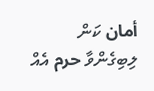أمان ކަން ލިބިގެންވާ حرم އެއް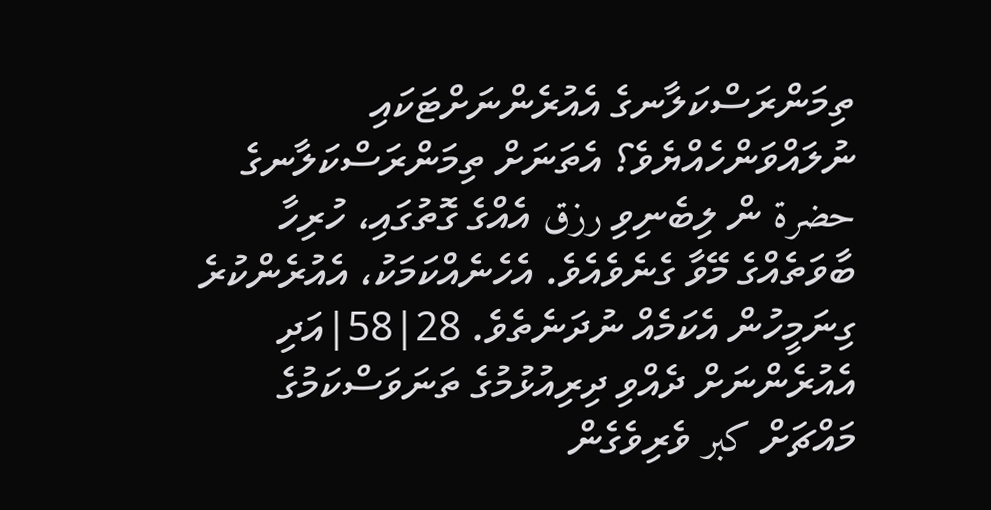ތިމަންރަސްކަލާނގެ އެއުރެންނަށްޓަކައި ނުލައްވަންހެއްޔެވެ؟ އެތަނަށް ތިމަންރަސްކަލާނގެ حضرة ން ލިބެނިވި رزق އެއްގެ ގޮތުގައި، ހުރިހާ ބާވަތެއްގެ މޭވާ ގެނެވެއެވެ. އެހެނެއްކަމަކު، އެއުރެންކުރެ ގިނަމީހުން އެކަމެއް ނުދަނެތެވެ. 28|58|އަދި އެއުރެންނަށް ދެއްވި ދިރިއުޅުމުގެ ތަނަވަސްކަމުގެ މައްޗަށް كبر ވެރިވެގެން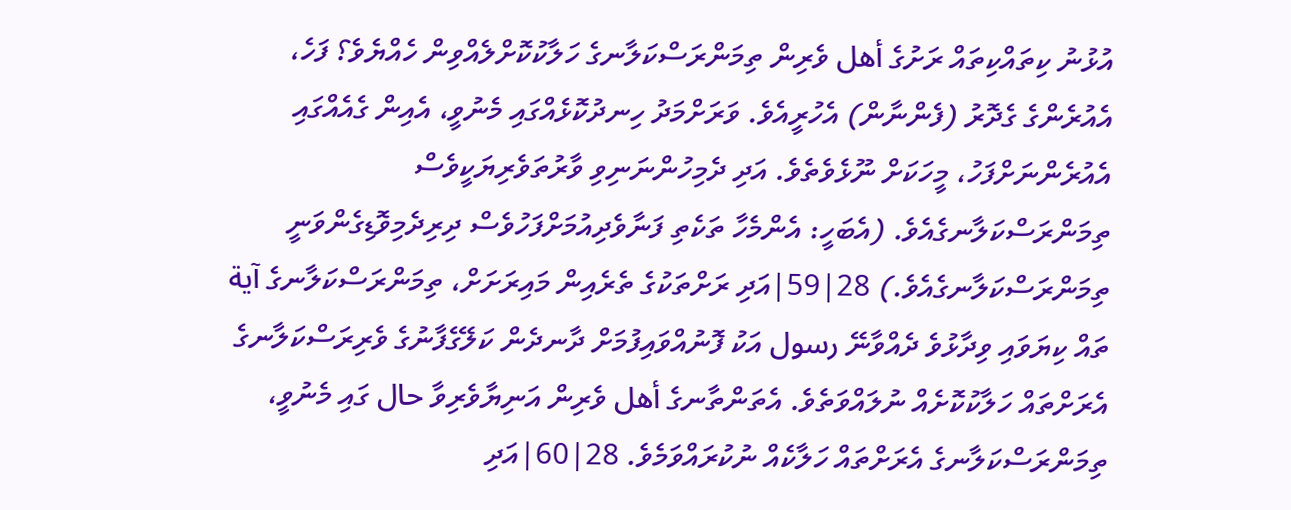އުޅުނު ކިތައްކިތައް ރަށުގެ أهل ވެރިން ތިމަންރަސްކަލާނގެ ހަލާކުކޮށްލެއްވިން ހެއްޔެވެ؟ ފަހެ، އެއުރެންގެ ގެދޮރު (ފެންނާން) އެހުރީއެވެ. ވަރަށްމަދު ހިނދުކޮޅެއްގައި މެނުވީ، އެއިން ގެއެއްގައި އެއުރެންނަށްފަހު، މީހަކަށް ނޫޅެވެތެވެ. އަދި ދެމިހުންނަނިވި ވާރުތަވެރިޔަކީވެސް ތިމަންރަސްކަލާނގެއެވެ. (އެބަހީ: އެންމެހާ ތަކެތި ފަނާވެދިއުމަށްފަހުވެސް ދިރިދެމިވޮޑިގެންވަނީ ތިމަންރަސްކަލާނގެއެވެ.) 28|59|އަދި ރަށްތަކުގެ ތެރެއިން މައިރަށަށް، ތިމަންރަސްކަލާނގެ آية ތައް ކިޔަވައި ވިދާޅުވެ ދެއްވާނޭ رسول އަކު ފޮނުއްވައިފުމަށް ދާނދެން ކަލޭގެފާނުގެ ވެރިރަސްކަލާނގެ އެރަށްތައް ހަލާކުކޮށެއް ނުލައްވަތެވެ. އެތަންތާނގެ أهل ވެރިން އަނިޔާވެރިވާ حال ގައި މެނުވީ، ތިމަންރަސްކަލާނގެ އެރަށްތައް ހަލާކެއް ނުކުރައްވަމެވެ. 28|60|އަދި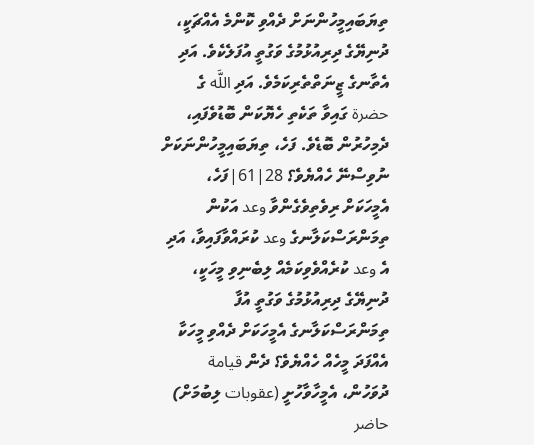ތިޔަބައިމީހުންނަށް ދެއްވި ކޮންމެ އެއްޗަކީ، ދުނިޔޭގެ ދިރިއުޅުމުގެ ވަގުތީ އުފަލެކެވެ. އަދި އެތާނގެ ޒީނަތްތެރިކަމެވެ. އަދި اللَّه ގެ حضرة ގައިވާ ތަކެތި ހެޔޮކަން ބޮޑުވެފައި، ދެމިހުރުން ބޮޑެވެ. ފަހެ، ތިޔަބައިމީހުންނަކަށް ނުވިސްނޭ ހެއްޔެވެ؟ 28|61|ފަހެ، އެމީހަކަށް ރިވެތިވެގެންވާ وعد އަކުން ތިމަންރަސްކަލާނގެ وعد ކުރައްވާފައިވާ، އަދި އެ وعد ކުރެއްވެވިކަމެއް ލިބެނިވި މީހަކީ، ދުނިޔޭގެ ދިރިއުޅުމުގެ ވަގުތީ އުފާ ތިމަންރަސްކަލާނގެ އެމީހަކަށް ދެއްވި މީހަކާ އެއްފަދަ މީހެއް ހެއްޔެވެ؟ ދެން قيامة ދުވަހުން، އެމީހާވާހުށީ (عقوبات ލިބުމަށް) حاضر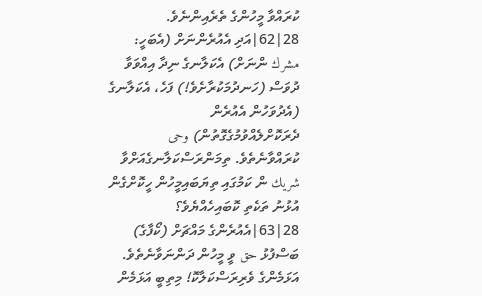ކުރައްވާ މީހުންގެ ތެރެއިންނެވެ. 28|62|އަދި އެއުރެންނަށް (އެބަހީ: مشرك ންނަށް) އެކަލާނގެ ނިދާ އިއްވަވާ ދުވަސް (ހަނދުމަކުރާށެވެ!) ފަހެ، އެކަލާނގެ (އެދުވަހުން އެއުރެން ދެރަކޮށްލެއްވުމުގެގޮތުން) وحى ކުރައްވާނެތެވެ. ތިމަންރަސްކަލާނގެއަށްވާ شريك ން ކަމުގައި ތިޔަބައިމީހުން ހީކޮށްގެން އުޅުނު ތަކެތި ކޮބައިހެއްޔެވެ؟ 28|63|އެއުރެންގެ މައްޗަށް (ކޯފާގެ) ބަސްފުޅު حق ވީ މީހުން ދަންނަވާނެތެވެ. އަޅަމެންގެ ވެރިރަސްކަލާކޮ! މިތިބީ އަޅަމެން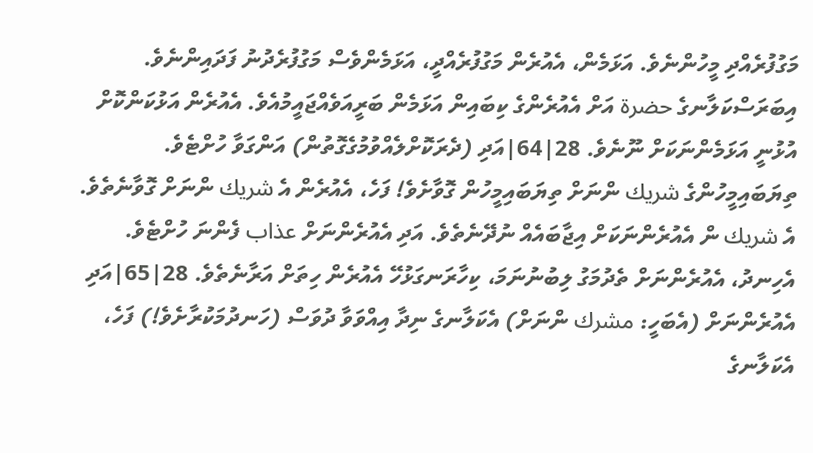މަގުފުރެއްދި މީހުންނެވެ. އަޅަމެން، އެއުރެން މަގުފުރެއްދީ، އަޅަމެންވެސް މަގުފުރެދުނު ފަދައިންނެވެ. އިބަރަސްކަލާނގެ حضرة އަށް އެއުރެންގެ ކިބައިން އަޅަމެން ބަރީއަވެއްޖައީމުއެވެ. އެއުރެން އަޅުކަންކޮށް އުޅުނީ އަޅަމެންނަކަށް ނޫނެވެ. 28|64|އަދި (ދެރަކޮށްލެއްވުމުގެގޮތުން) އަންގަވާ ހުށްޓެވެ. ތިޔަބައިމީހުންގެ شريك ންނަށް ތިޔަބައިމީހުން ގޮވާށެވެ! ފަހެ، އެއުރެން އެ شريك ންނަށް ގޮވާނެތެވެ. އެ شريك ން އެއުރެންނަކަށް އިޖާބައެއް ނުދޭނެތެވެ. އަދި އެއުރެންނަށް عذاب ފެންނަ ހުށްޓެވެ. އެހިނދު، އެއުރެންނަށް ތެދުމަގު ލިބުނުނަމަ، ކިހާރަނގަޅުހޭ އެއުރެން ހިތަށް އަރާނެތެވެ. 28|65|އަދި އެއުރެންނަށް (އެބަހީ: مشرك ންނަށް) އެކަލާނގެ ނިދާ އިއްވަވާ ދުވަސް (ހަނދުމަކުރާށެވެ!) ފަހެ، އެކަލާނގެ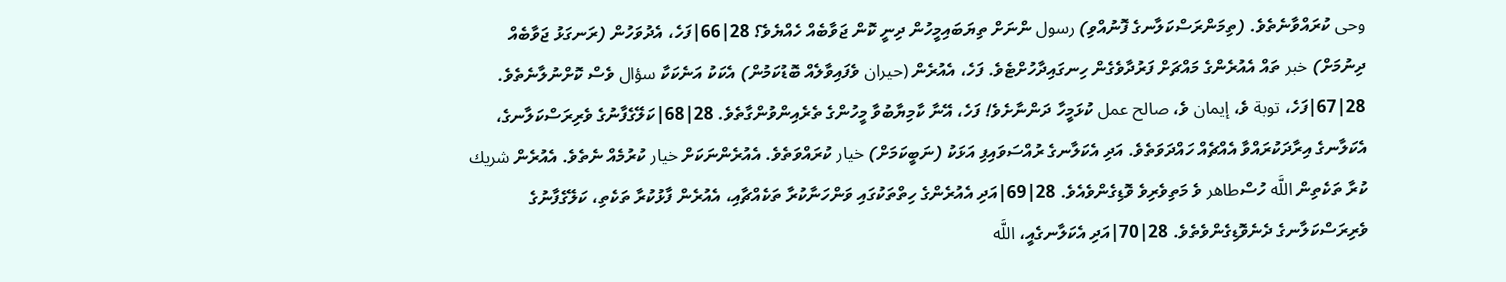وحى ކުރައްވާނެތެވެ. (ތިމަންރަސްކަލާނގެ ފޮނުއްވި) رسول ންނަށް ތިޔަބައިމީހުން ދިނީ ކޮން ޖަވާބެއް ހެއްޔެވެ؟ 28|66|ފަހެ، އެދުވަހުން (ރަނގަޅު ޖަވާބެއް ދިނުމަށް) خبر ތައް އެއުރެންގެ މައްޗަށް ފަރުދާވެގެން ހިނގައިދާހުށްޓެވެ. ފަހެ، އެއުރެން (حيران ވެފައިވާލެއް ބޮޑުކަމުން) އެކަކު އަނެކަކާ سؤال ވެސް ކޮށްނުލާނެތެވެ. 28|67|ފަހެ، توبة ވެ، إيمان ވެ، صالح عمل ކުޅަމީހާ ދަންނާށެވެ! ފަހެ، އޭނާ ކާމިޔާބުވާ މީހުންގެ ތެރެއިންވުންގާތެވެ. 28|68|ކަލޭގެފާނުގެ ވެރިރަސްކަލާނގެ، އެކަލާނގެ އިރާދަކުރައްވާ އެއްޗެއް ހައްދަވަތެވެ. އަދި އެކަލާނގެ ރުއްސަވައިފި އަޅަކު (ނަބީކަމަށް) خيار ކުރައްވަތެވެ. އެއުރެންނަކަށް خيار ކުރުމެއް ނެތެވެ. އެއުރެން شريك ކުރާ ތަކެތިން اللَّه ހުސްطاهر ވެ މަތިވެރިވެ ވޮޑިގެންވެއެވެ. 28|69|އަދި އެއުރެންގެ ހިތްތަކުގައި ވަންހަނާކުރާ ތަކެއްޗާއި، އެއުރެން ފާޅުކުރާ ތަކެތި، ކަލޭގެފާނުގެ ވެރިރަސްކަލާނގެ ދެނެވޮޑިގެންވެތެވެ. 28|70|އަދި އެކަލާނގެއީ، اللَّه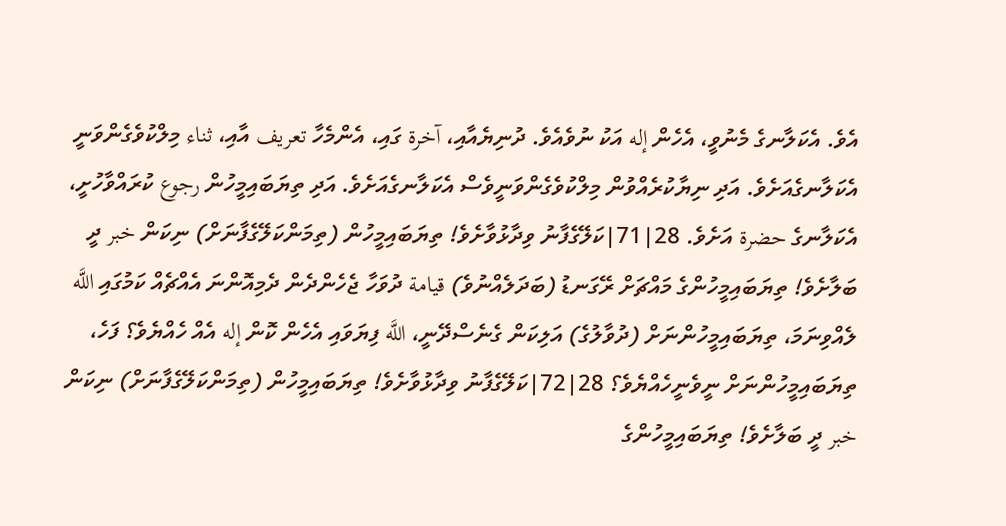އެވެ. އެކަލާނގެ މެނުވީ، އެހެން إله އަކު ނުވެއެވެ. ދުނިޔެއާއި، آخرة ގައި، އެންމެހާ تعريف އާއި، ثناء މިލްކުވެގެންވަނީ އެކަލާނގެއަށެވެ. އަދި ނިޔާކުރެއްވުން މިލްކުވެގެންވަނީވެސް އެކަލާނގެއަށެވެ. އަދި ތިޔަބައިމީހުން رجوع ކުރައްވާހުށީ، އެކަލާނގެ حضرة އަށެވެ. 28|71|ކަލޭގެފާނު ވިދާޅުވާށެވެ! ތިޔަބައިމީހުން (ތިމަންކަލޭގެފާނަށް) ނިކަން خبر ދީ ބަލާށެވެ! ތިޔަބައިމީހުންގެ މައްޗަށް ރޭގަނޑު (ބަދަލެއްނުވެ) قيامة ދުވަހާ ޖެހެންދެން ދެމިއޮންނަ އެއްޗެއް ކަމުގައި اللَّه ލެއްވިނަމަ، ތިޔަބައިމީހުންނަށް (ދުވާލުގެ) އަލިކަން ގެނެސްދޭނީ، اللَّه ފިޔަވައި އެހެން ކޮން إله އެއް ހެއްޔެވެ؟ ފަހެ، ތިޔަބައިމީހުންނަށް ނީވެނީހެއްޔެވެ؟ 28|72|ކަލޭގެފާނު ވިދާޅުވާށެވެ! ތިޔަބައިމީހުން (ތިމަންކަލޭގެފާނަށް) ނިކަން خبر ދީ ބަލާށެވެ! ތިޔަބައިމީހުންގެ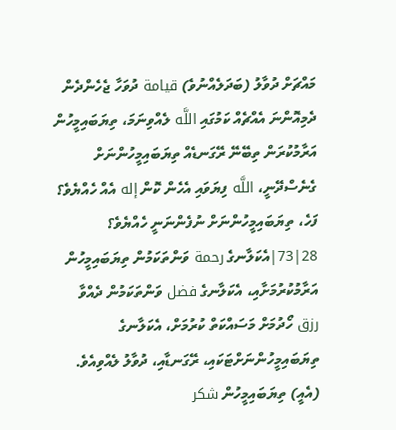މައްޗަށް ދުވާލު (ބަދަލެއްނުވެ) قيامة ދުވަހާ ޖެހެންދެން ދެމިއޮންނަ އެއްޗެއް ކަމުގައި اللَّه ލެއްވިނަމަ، ތިޔަބައިމީހުން އަރާމުކުރަން ތިބޭނޭ ރޭގަނޑެއް ތިޔަބައިމީހުންނަށް ގެނެސްދޭނީ، اللَّه ފިޔަވައި އެހެން ކޮން إله އެއް ހެއްޔެވެ؟ ފަހެ، ތިޔަބައިމީހުންނަށް ނުފެންނަނީ ހެއްޔެވެ؟ 28|73|އެކަލާނގެ رحمة ވަންތަކަމުން ތިޔަބައިމީހުން އަރާމުކުރުމަށާއި، އެކަލާނގެ فضل ވަންތަކަމުން ދެއްވާ رزق ހޯދުމަށް މަސައްކަތް ކުރުމަށް، އެކަލާނގެ ތިޔަބައިމީހުންނަށްޓަކައި، ރޭގަނޑާއި، ދުވާލު ލެއްވިއެވެ. (އެއީ) ތިޔަބައިމީހުން شكر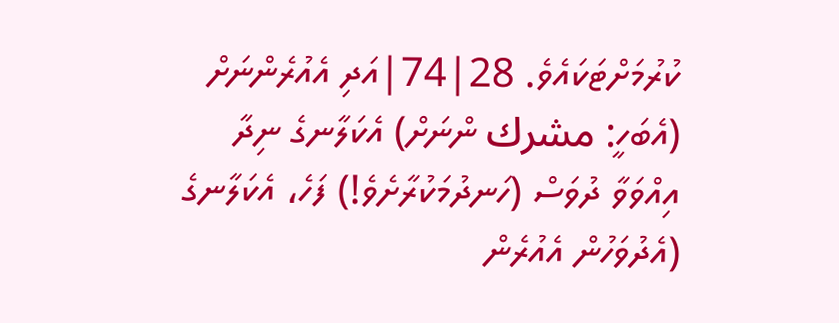ކުރުމަށްޓަކައެވެ. 28|74|އަދި އެއުރެންނަށް (އެބަހީ: مشرك ންނަށް) އެކަލާނގެ ނިދާ އިއްވަވާ ދުވަސް (ހަނދުމަކުރާށެވެ!) ފަހެ، އެކަލާނގެ (އެދުވަހުން އެއުރެން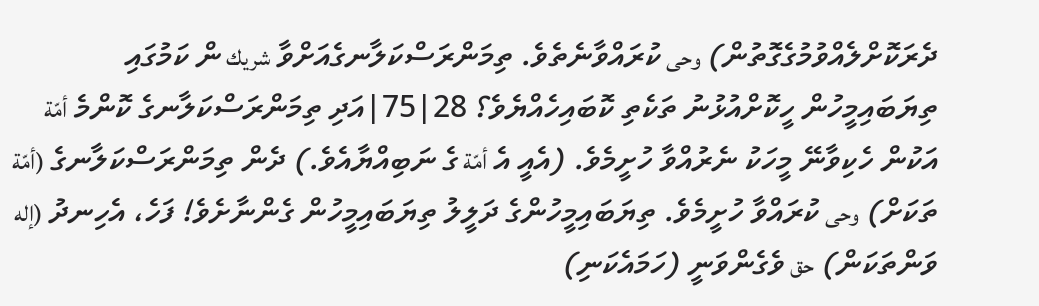ދެރަކޮށްލެއްވުމުގެގޮތުން) وحى ކުރައްވާނެތެވެ. ތިމަންރަސްކަލާނގެއަށްވާ شريك ން ކަމުގައި ތިޔަބައިމީހުން ހީކޮށްއުޅުނު ތަކެތި ކޮބައިހެއްޔެވެ؟ 28|75|އަދި ތިމަންރަސްކަލާނގެ ކޮންމެ أمّة އަކުން ހެކިވާނޭ މީހަކު ނެރުއްވާ ހުށީމެވެ. (އެއީ އެ أمّة ގެ ނަބިއްޔާއެވެ.) ދެން ތިމަންރަސްކަލާނގެ (أمّة ތަކަށް) وحى ކުރައްވާ ހުށީމެވެ. ތިޔަބައިމީހުންގެ ދަލީލު ތިޔަބައިމީހުން ގެންނާށެވެ! ފަހެ، އެހިނދު (إله ވަންތަކަން) حق ވެގެންވަނީ (ހަމައެކަނި)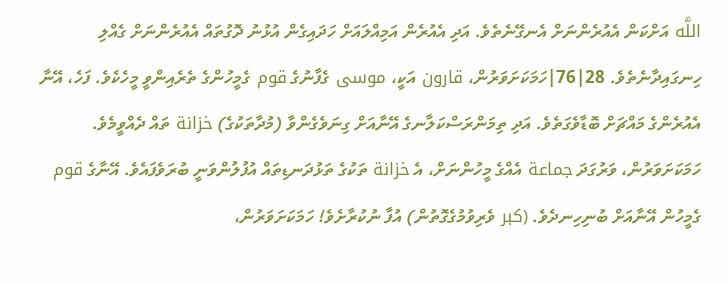اللَّه އަށްކަން އެއުރެންނަށް އެނގޭނެތެވެ. އަދި އެއުރެން އަމިއްލައަށް ހަދައިގެން އުޅުނު ދޮގުތައް އެއުރެންނަށް ގެއްލި ހިނގައިދާނެތެވެ. 28|76|ހަމަކަށަވަރުން، قارون އަކީ، موسى ގެފާނުގެ قوم ގެމީހުންގެ ތެރެއިންވީ މީހެކެވެ. ފަހެ، އޭނާ އެއުރެންގެ މައްޗަށް ބޮޑާވެގަތެވެ. އަދި ތިމަންރަސްކަލާނގެ އޭނާއަށް ގިނަވެގެންވާ (މުދާތަކުގެ) خزانة ތައް ދެއްވީމެވެ. ހަމަކަށަވަރުން، ވަރުގަދަ جماعة އެއްގެ މީހުންނަށް، އެ خزانة ތަކުގެ ތަޅުދަނޑިތައް އުފުލުންވަނީ ބުރަވެފައެވެ. އޭނާގެ قوم ގެމީހުން އޭނާއަށް ބުނިހިނދެވެ. (كبر ވެރިވުމުގެގޮތުން) އުފާ ނުކުރާށެވެ! ހަމަކަށަވަރުން،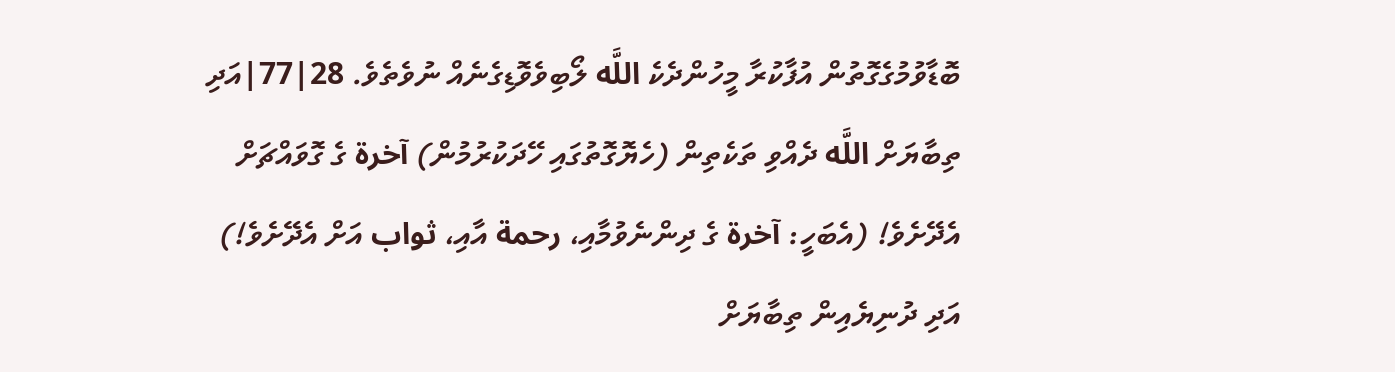ބޮޑާވުމުގެގޮތުން އުފާކުރާ މީހުންދެކެ اللَّه ލޯބިވެވޮޑިގެނެއް ނުވެތެވެ. 28|77|އަދި ތިބާޔަށް اللَّه ދެއްވި ތަކެތިން (ހެޔޮގޮތުގައި ހޭދަކުރުމުން) آخرة ގެ ގޮވައްޗަށް އެދޭށެވެ! (އެބަހީ: آخرة ގެ ދިންނެވުމާއި، رحمة އާއި، ثواب އަށް އެދޭށެވެ!) އަދި ދުނިޔެއިން ތިބާޔަށް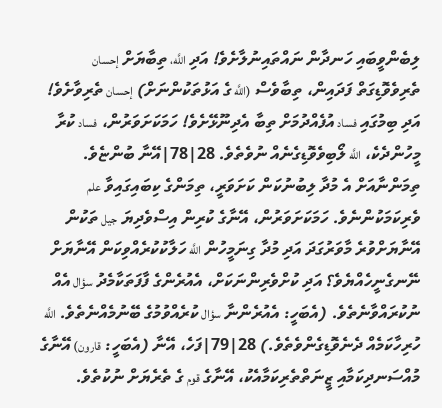ލިބެންވީބައި ހަނދާން ނައްތައިނުލާށެވެ! އަދި اللَّه، ތިބާޔަށް إحسان ތެރިވެވޮޑިގަތް ފަދައިން، ތިބާވެސް (اللَّه ގެ އަޅުތަކުންނަށް) إحسان ތެރިވާށެވެ! އަދި ބިމުގައި فساد އުފެއްދުމަށް ތިބާ އެދިނޫޅޭށެވެ! ހަމަކަށަވަރުން، فساد ކުރާ މީހުންދެކެ، اللَّه ލޯބިވެވޮޑިގެނެއް ނުވެތެވެ. 28|78|އޭނާ ބުންޏެވެ. ތިމަންނާއަށް އެ މުދާ ލިބުނުކަން ކަށަވަރީ، ތިމަންގެ ކިބައިގައިވާ علم ވެރިކަމަކުންނެވެ. ހަމަކަށަވަރުން، އޭނާގެ ކުރިން އިސްވެދިޔަ جيل ތަކުން އޭނާޔަށްވުރެ މާވަރުގަދަ އަދި މުދާ ގިނަމީހުން اللَّه ހަލާކުކުރެއްވިކަން އޭނާޔަށް ނޭނގެނީހެއްޔެވެ؟ އަދި ކުށްވެރިންނަކަށް، އެއުރެންގެ ފާފަތަކާމެދު سؤال އެއް ނުކުރައްވާނެތެވެ. (އެބަހީ: އެއުރެންނާ سؤال ކުރެއްވުމުގެ ބޭނުމެއްނެތެވެ. اللَّه ހުރިހާކަމެއް ދެނެވޮޑިގެންވެތެވެ.) 28|79|ފަހެ، އޭނާ (އެބަހީ: قارون) އޭނާގެ މުއްސަނދިކަމާއި ޒީނަތްތެރިކަމާއެކު، އޭނާގެ قوم ގެ ތެރެޔަށް ނުކުތެވެ.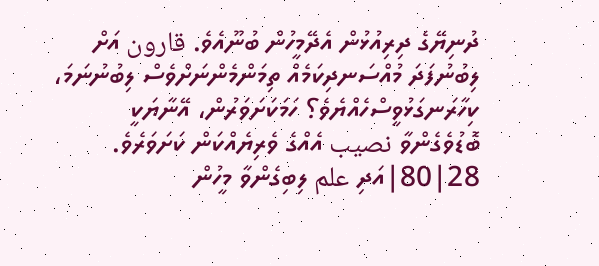ދުނިޔޭގެ ދިރިއުޅުން އެދޭމީހުން ބުނޫއެވެ. قارون އަށް ލިބުނުފަދަ މުއްސަނދިކަމެއް ތިމަންމެންނަށްވެސް ލިބުނުނަމަ، ކިހާރަނގަޅުވީސްހެއްޔެވެ؟ ހަމަކަށަވަރުން، އޭނާޔަކީ ބޮޑުވެގެންވާ نصيب އެއްގެ ވެރިޔެއްކަން ކަށަވަރެވެ. 28|80|އަދި علم ލިބިގެންވާ މީހުން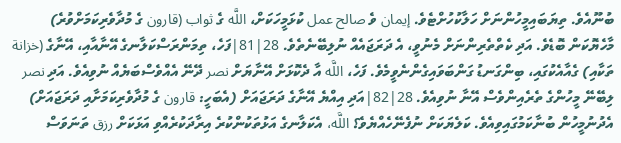ބުނޫއެވެ. ތިޔަބައިމީހުންނަށް ހަލާކުހުށްޓެވެ. إيمان ވެ صالح عمل ކުޅަމީހަކަށް، اللَّه ގެ ثواب (قارون ގެ މުދާވެރިކަމަށްވުރެ) މާހެޔޮކަން ބޮޑެވެ. އަދި ކެތްތެރިންނަށް މެނުވީ، އެ ދަރަޖައެއް ނުލިބޭނެތެވެ. 28|81|ފަހެ، ތިމަންރަސްކަލާނގެ އޭނާއާއި، އޭނާގެ (خزانة ތަކާއި) ގެއާއެކުގައި، ބިންގަނޑު ގަންބަވައިގެންނެވީމެވެ. ފަހެ، اللَّه އާ ދެކޮޅަށް އޭނާޔަށް نصر ދޭނޭ އެއްވެސްބަޔެއް ނުވިއެވެ. އަދި نصر ލިބޭނޭ މީހުންގެ ތެރެއިންވެސް އޭނާ ނުވިއެވެ. 28|82|އަދި އިއްޔެ އޭނާގެ ދަރަޖައަށް (އެބަހީ: قارون ގެ މުދާވެރިކަމަށާއި ދަރަޖައަށް) އެދުނުމީހުން ބުނާކަމުގައިވިއެވެ. ކަލެޔަކަށް ނުފެނޭހެއްޔެވެ؟ اللَّه، އެކަލާނގެ އަޅުތަކުންކުރެ އިރާދަކުރެއްވި އަޅަކަށް رزق ތަނަވަސް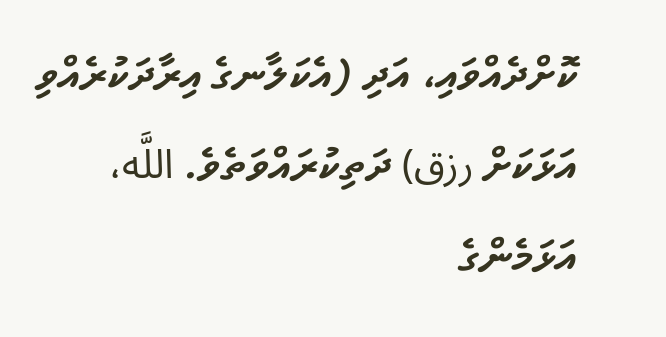ކޮށްދެއްވައި، އަދި (އެކަލާނގެ އިރާދަކުރެއްވި އަޅަކަށް رزق) ދަތިކުރައްވަތެވެ. اللَّه، އަޅަމެންގެ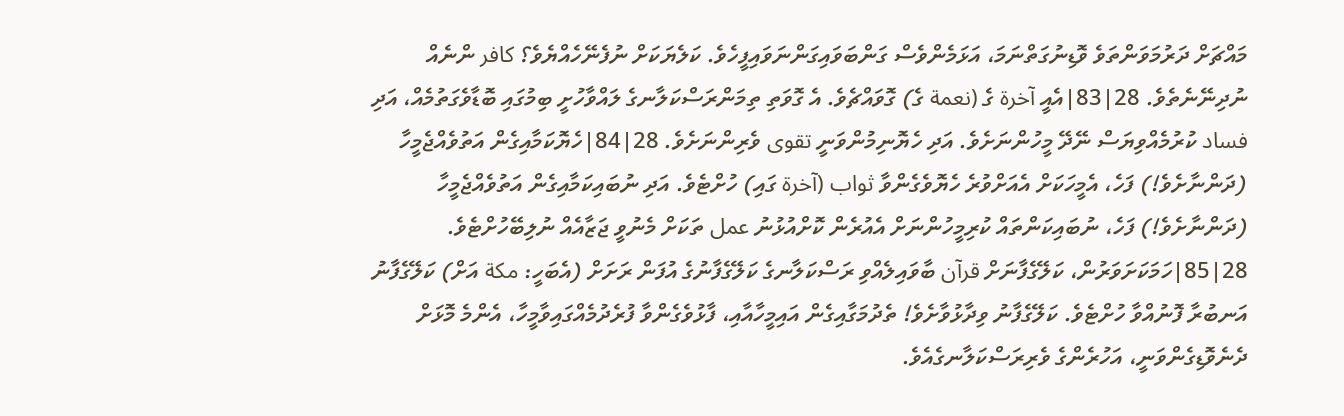މައްޗަށް ދަރުމަވަންތަވެ ވޮޑިނުގަތްނަމަ، އަޅަމެންވެސް ގަންބަވައިގަންނަވައިފީހެވެ. ކަލެޔަކަށް ނުފެނޭހެއްޔެވެ؟ كافر ންނެއް ނުދިނޭނެތެވެ. 28|83|އެއީ آخرة ގެ (نعمة ގެ) ގޮވައްޗެވެ. އެ ގޮވަތި ތިމަންރަސްކަލާނގެ ލައްވާހުށީ ބިމުގައި ބޮޑާވެގަތުމެއް، އަދި فساد ކުރުމެއްވިޔަސް ނޭދޭ މީހުންނަށެވެ. އަދި ހެޔޮނިމުންވަނީ تقوى ވެރިންނަށެވެ. 28|84|ހެޔޮކަމާއިގެން އަތުވެއްޖެމީހާ (ދަންނާށެވެ!) ފަހެ، އެމީހަކަށް އެއަށްވުރެ ހެޔޮވެގެންވާ ثواب (آخرة ގައި) ހުށްޓެވެ. އަދި ނުބައިކަމާއިގެން އަތުވެއްޖެމީހާ (ދަންނާށެވެ!) ފަހެ، ނުބައިކަންތައް ކުރިމީހުންނަށް އެއުރެން ކޮށްއުޅުނު عمل ތަކަށް މެނުވީ ޖަޒާއެއް ނުލިބޭހުށްޓެވެ. 28|85|ހަމަކަށަވަރުން، ކަލޭގެފާނަށް قرآن ބާވައިލެއްވި ރަސްކަލާނގެ ކަލޭގެފާނުގެ އުފަން ރަށަށް (އެބަހީ: مكة އަށް) ކަލޭގެފާނު އަނބުރާ ފޮނުއްވާ ހުށްޓެވެ. ކަލޭގެފާނު ވިދާޅުވާށެވެ! ތެދުމަގާއިގެން އައިމީހާއާއި، ފާޅުވެގެންވާ ފުރެދުމެއްގައިވާމީހާ، އެންމެ މޮޅަށް ދެނެވޮޑިގެންވަނީ، އަހުރެންގެ ވެރިރަސްކަލާނގެއެވެ.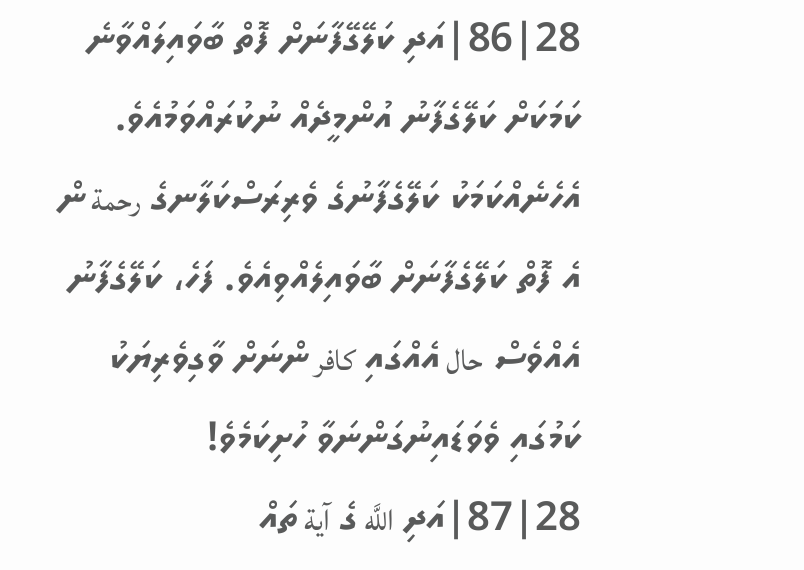28|86|އަދި ކަލޭގޭފާނަށް ފޮތް ބާވައިލައްވާނެ ކަމަކަށް ކަލޭގެފާނު އުންމީދެއް ނުކުރައްވަމުއެވެ. އެހެނެއްކަމަކު ކަލޭގެފާނުގެ ވެރިރަސްކަލާނގެ رحمة ން އެ ފޮތް ކަލޭގެފާނަށް ބާވައިލެއްވިއެވެ. ފަހެ، ކަލޭގެފާނު އެއްވެސް حال އެއްގައި كافر ންނަށް ވާގިވެރިޔަކު ކަމުގައި ވެވަޑައިނުގަންނަވާ ހުށިކަމެވެ! 28|87|އަދި اللَّه ގެ آية ތައް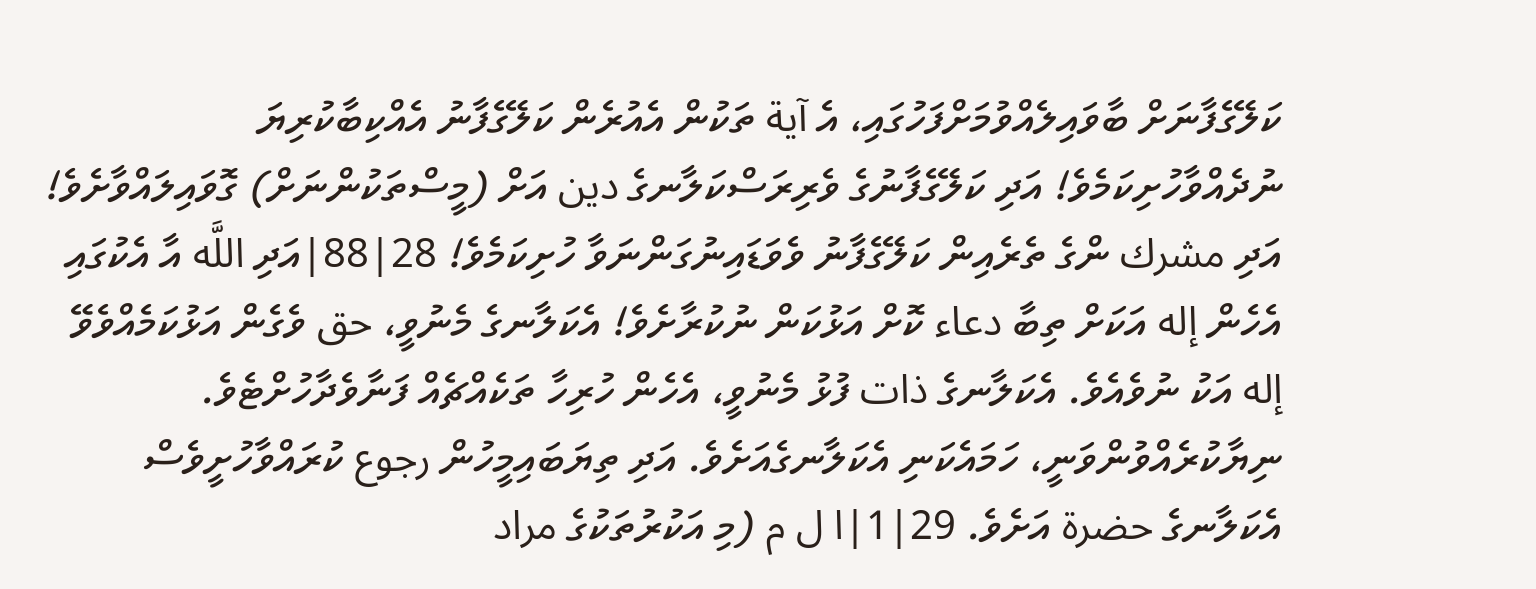ކަލޭގެފާނަށް ބާވައިލެއްވުމަށްފަހުގައި، އެ آية ތަކުން އެއުރެން ކަލޭގެފާނު އެއްކިބާކުރިޔަ ނުދެއްވާހުށިކަމެވެ! އަދި ކަލޭގެފާނުގެ ވެރިރަސްކަލާނގެ دين އަށް (މީސްތަކުންނަށް) ގޮވައިލައްވާށެވެ! އަދި مشرك ންގެ ތެރެއިން ކަލޭގެފާނު ވެވަޑައިނުގަންނަވާ ހުށިކަމެވެ! 28|88|އަދި اللَّه އާ އެކުގައި އެހެން إله އަކަށް ތިބާ دعاء ކޮށް އަޅުކަން ނުކުރާށެވެ! އެކަލާނގެ މެނުވީ، حق ވެގެން އަޅުކަމެއްވެވޭ إله އަކު ނުވެއެވެ. އެކަލާނގެ ذات ފުޅު މެނުވީ، އެހެން ހުރިހާ ތަކެއްޗެއް ފަނާވެދާހުށްޓެވެ. ނިޔާކުރެއްވުންވަނީ، ހަމައެކަނި އެކަލާނގެއަށެވެ. އަދި ތިޔަބައިމީހުން رجوع ކުރައްވާހުށީވެސް އެކަލާނގެ حضرة އަށެވެ. 29|1|ا ل م (މި އަކުރުތަކުގެ مراد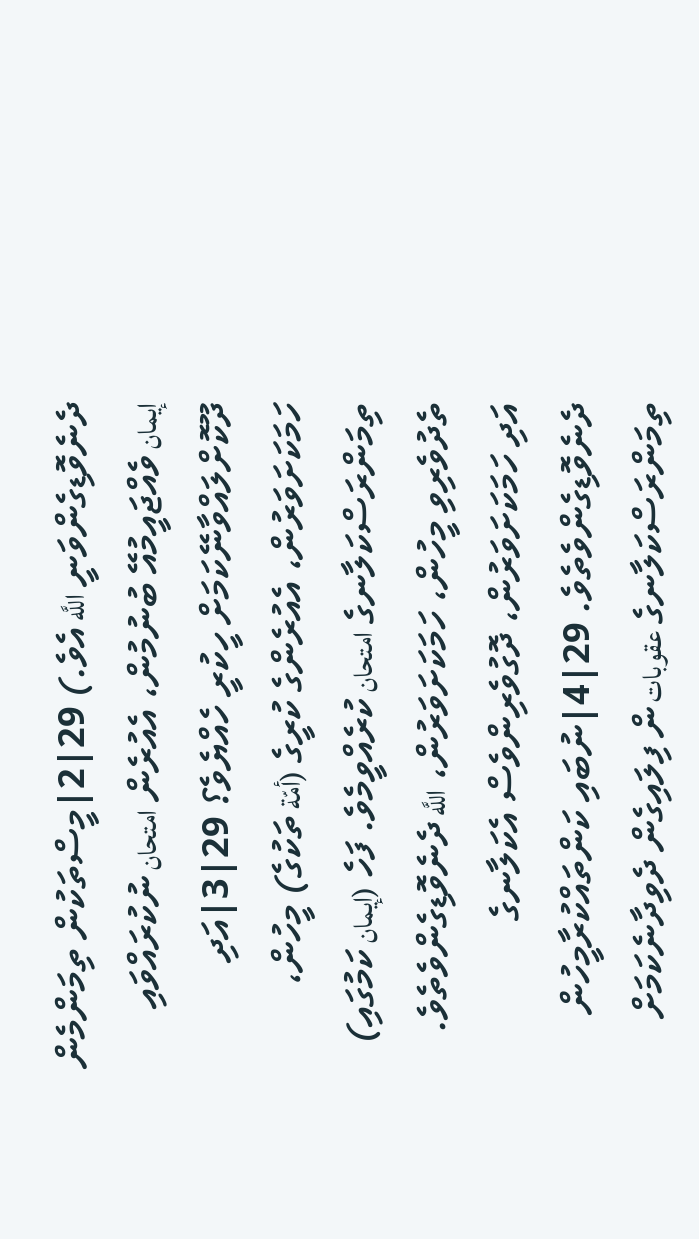ދެނެވޮޑިގެންވަނީ اللَّه އެވެ.) 29|2|މީސްތަކުން ތިމަންމެން إيمان ވެއްޖައީމުއޭ ބުނުމުން، އެއުރެން امتحان ނުކުރައްވައި ދޫކޮށްލައްވާނޭކަމަށް ހީކުރީ ހެއްޔެވެ؟ 29|3|އަދި ހަމަކަށަވަރުން، އެއުރެންގެ ކުރީގެ (أمّة ތަކުގެ) މީހުން، ތިމަންރަސްކަލާނގެ امتحان ކުރެއްވީމެވެ. ފަހެ (إيمان ކަމުގައި) ތެދުވެރިވި މީހުން، ހަމަކަށަވަރުން، اللَّه ދެނެވޮޑިގެންވެތެވެ. އަދި ހަމަކަށަވަރުން، ދޮގުވެރިންވެސް އެކަލާނގެ ދެނެވޮޑިގެންވެތެވެ. 29|4|ނުބައި ކަންތައްކުރާމީހުން ތިމަންރަސްކަލާނގެ عقوبات ން ފިލައިގެން ދެވިދާނެކަމަށް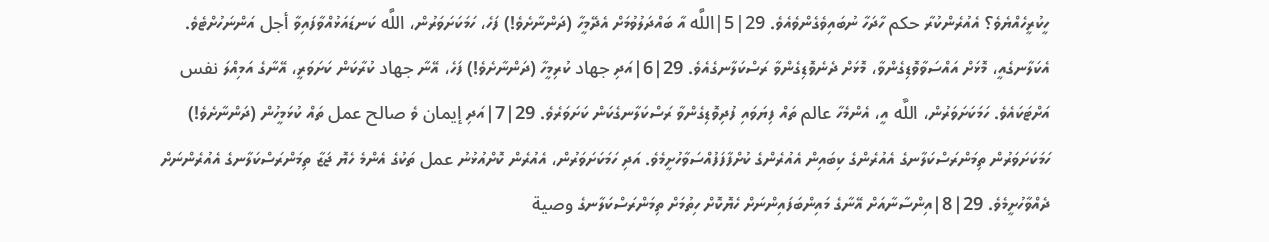ހީކުރީހެއްޔެވެ؟ އެއުރެންކުރާ حكم ހާދަހާ ނުބައިވެގެންވެއެވެ. 29|5|اللَّه އާ ބައްދަލުވުމަށް އެދޭމީހާ (ދަންނާށެވެ!) ފަހެ، ހަމަކަށަވަރުން، اللَّه ކަނޑައަޅުއްވާފައިވާ أجل އަންނަހުށްޓެވެ. އެކަލާނގެއީ، މޮޅަށް އައްސަވާވޮޑިގެންވާ، މޮޅަށް ދެނެވޮޑިގެންވާ ރަސްކަލާނގެއެވެ. 29|6|އަދި جهاد ކުރިމީހާ (ދަންނާށެވެ!) ފަހެ، އޭނާ جهاد ކުރާކަން ކަށަވަރީ، އޭނާގެ އަމިއްލަ نفس އަށްޓަކައެވެ. ހަމަކަށަވަރުން، اللَّه އީ، އެންމެހާ عالم ތައް ފިޔަވައި ފުދިވޮޑިގެންވާ ރަސްކަލާނގެކަން ކަށަވަރެވެ. 29|7|އަދި إيمان ވެ صالح عمل ތައް ކުޅަމީހުން (ދަންނާށެވެ!) ހަމަކަށަވަރުން ތިމަންރަސްކަލާނގެ އެއުރެންގެ ކިބައިން އެއުރެންގެ ކުށްފާފަފުއްސަވާހުށީމެވެ. އަދި ހަމަކަށަވަރުން، އެއުރެން ކޮށްއުޅުނު عمل ތަކުގެ އެންމެ ހެޔޮ ޖަޒާ ތިމަންރަސްކަލާނގެ އެއުރެންނަށް ދެއްވާހުށީމެވެ. 29|8|އިންސާނާއަށް އޭނާގެ މައިންބަފައިންނަށް ހެޔޮކޮށް ހިތުމަށް ތިމަންރަސްކަލާނގެ وصية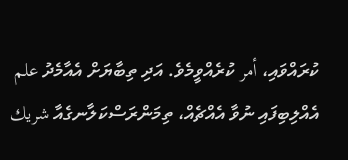ކުރައްވައި، أمر ކުރެއްވީމެވެ. އަދި ތިބާޔަށް އެއާމެދު علم އެއްލިބިފައި ނުވާ އެއްޗެއް، ތިމަންރަސްކަލާނގެއާ شريك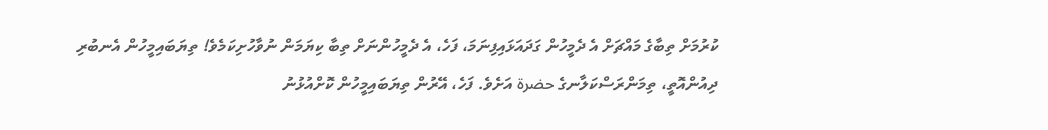ކުރުމަށް ތިބާގެ މައްޗަށް އެ ދެމީހުން ގަދައަޅައިފިނަމަ، ފަހެ، އެ ދެމީހުންނަށް ތިބާ ކިޔަމަން ނުވާހުށިކަމެވެ! ތިޔަބައިމީހުން އެނބުރި ދިއުންއޮތީ، ތިމަންރަސްކަލާނގެ حضرة އަށެވެ. ފަހެ، އޭރުން ތިޔަބައިމީހުން ކޮށްއުޅުނު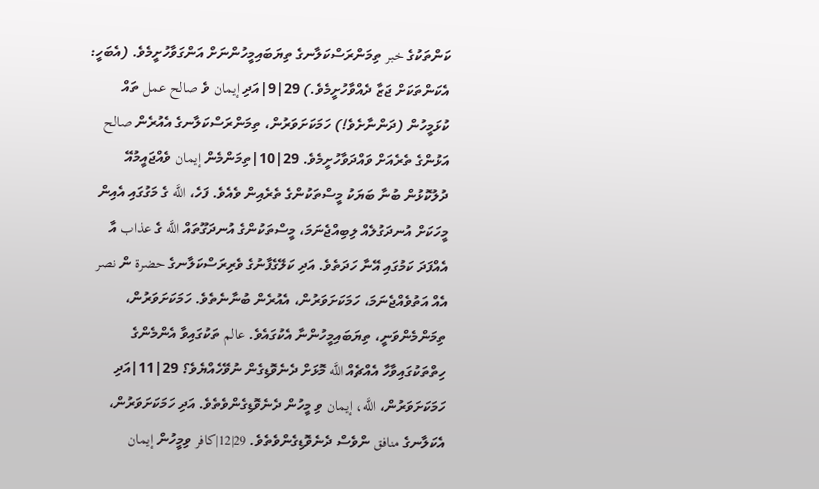ކަންތަކުގެ خبر ތިމަންރަސްކަލާނގެ ތިޔަބައިމީހުންނަށް އަންގަވާހުށީމެވެ. (އެބަހީ: އެކަންތަކަށް ޖަޒާ ދެއްވާހުށީމެވެ.) 29|9|އަދި إيمان ވެ صالح عمل ތައް ކުޅަމީހުން (ދަންނާށެވެ!) ހަމަކަށަވަރުން، ތިމަންރަސްކަލާނގެ އެއުރެން صالح އަޅުންގެ ތެރެއަށް ވައްދަވާހުށީމެވެ. 29|10|ތިމަންމެން إيمان ވެއްޖައީމުއޭ ދުލުކޮޅުން ބުނާ ބަޔަކު މީސްތަކުންގެ ތެރެއިން ވެއެވެ. ފަހެ، اللَّه ގެ މަގުގައި އެއިން މީހަކަށް އުނދަގުލެއް ލިބިއްޖެނަމަ، މީސްތަކުންގެ އުނދަގޫތައް اللَّه ގެ عذاب އާ އެއްފަދަ ކަމުގައި އޭނާ ހަދަތެވެ. އަދި ކަލޭގެފާނުގެ ވެރިރަސްކަލާނގެ حضرة ން نصر އެއް އަތުވެއްޖެނަމަ، ހަމަކަށަވަރުން، އެއުރެން ބުނާނެތެވެ. ހަމަކަށަވަރުން، ތިމަންމެންވަނީ، ތިޔަބައިމީހުންނާ އެކުގައެވެ. عالم ތަކުގައިވާ އެންމެންގެ ހިތްތަކުގައިވާހާ އެއްޗެއް اللَّه މޮޅަށް ދެނެވޮޑިގެން ނުވޭހެއްޔެވެ؟ 29|11|އަދި ހަމަކަށަވަރުން، اللَّه، إيمان ވި މީހުން ދެނެވޮޑިގެންވެތެވެ. އަދި ހަމަކަށަވަރުން، އެކަލާނގެ منافق ންވެސް ދެނެވޮޑިގެންވެތެވެ. 29|12|كافر ވިމީހުން إيمان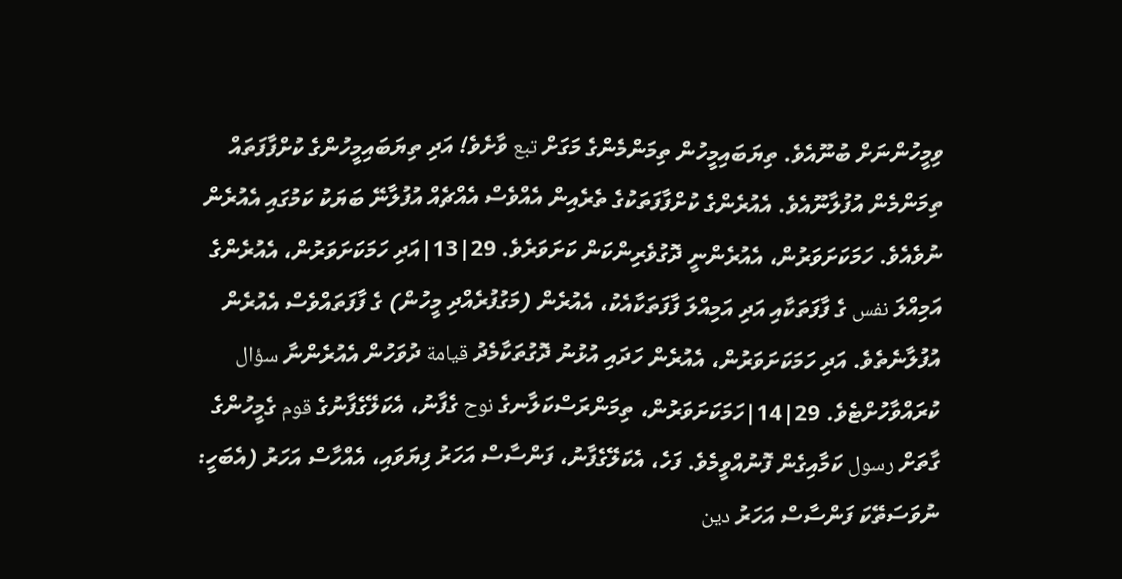ވިމީހުންނަށް ބުނޫއެވެ. ތިޔަބައިމީހުން ތިމަންމެންގެ މަގަށް تبع ވާށެވެ! އަދި ތިޔަބައިމީހުންގެ ކުށްފާފަތައް ތިމަންމެން އުފުލާނޫއެވެ. އެއުރެންގެ ކުށްފާފަތަކުގެ ތެރެއިން އެއްވެސް އެއްޗެއް އުފުލާނޭ ބަޔަކު ކަމުގައި އެއުރެން ނުވެއެވެ. ހަމަކަށަވަރުން، އެއުރެންނީ ދޮގުވެރިންކަން ކަށަވަރެވެ. 29|13|އަދި ހަމަކަށަވަރުން، އެއުރެންގެ އަމިއްލަ نفس ގެ ފާފަތަކާއި އަދި އަމިއްލަ ފާފަތަކާއެކު، އެއުރެން (މަގުފުރެއްދި މީހުން) ގެ ފާފަތައްވެސް އެއުރެން އުފުލާނެތެވެ. އަދި ހަމަކަށަވަރުން، އެއުރެން ހަދައި އުޅުނު ދޮގުތަކާމެދު قيامة ދުވަހުން އެއުރެންނާ سؤال ކުރައްވާހުށްޓެވެ. 29|14|ހަމަކަށަވަރުން، ތިމަންރަސްކަލާނގެ نوح ގެފާނު، އެކަލޭގެފާނުގެ قوم ގެމީހުންގެ ގާތަށް رسول ކަމާއިގެން ފޮނުއްވީމެވެ. ފަހެ، އެކަލޭގެފާނު، ފަންސާސް އަހަރު ފިޔަވައި، އެއްހާސް އަހަރު (އެބަހީ: ނުވަސަތޭކަ ފަންސާސް އަހަރު دين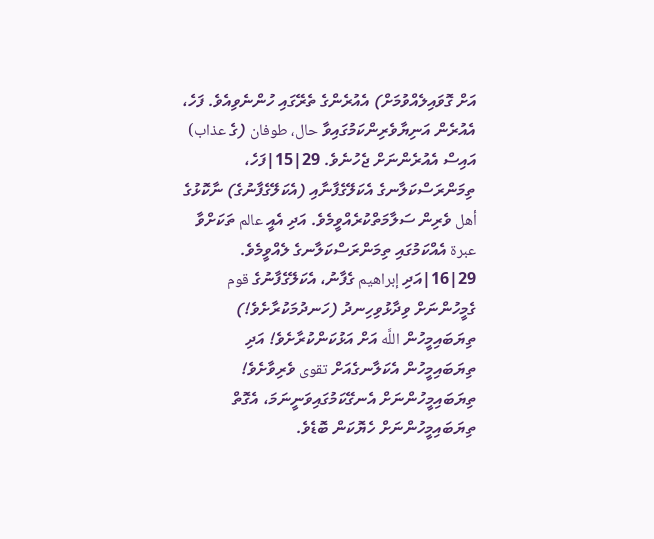އަށް ގޮވައިލެއްވުމަށް) އެއުރެންގެ ތެރޭގައި ހުންނެވިއެވެ. ފަހެ، އެއުރެން އަނިޔާވެރިންކަމުގައިވާ حال، طوفان (ގެ عذاب) އައިސް އެއުރެންނަށް ޖެހުނެވެ. 29|15|ފަހެ، ތިމަންރަސްކަލާނގެ އެކަލޭގެފާނާއި (އެކަލޭގެފާނުގެ) ނާކޮޅުގެ أهل ވެރިން ސަލާމަތްކުރެއްވީމެވެ. އަދި އެއީ عالم ތަކަށްވާ عبرة އެއްކަމުގައި ތިމަންރަސްކަލާނގެ ލެއްވީމެވެ. 29|16|އަދި إبراهيم ގެފާނު، އެކަލޭގެފާނުގެ قوم ގެމީހުންނަށް ވިދާޅުވިހިނދު (ހަނދުމަކުރާށެވެ!) ތިޔަބައިމީހުން اللَّه އަށް އަޅުކަންކުރާށެވެ! އަދި ތިޔަބައިމީހުން އެކަލާނގެއަށް تقوى ވެރިވާށެވެ! ތިޔަބައިމީހުންނަށް އެނގޭކަމުގައިވަނީނަމަ، އެގޮތް ތިޔަބައިމީހުންނަށް ހެޔޮކަން ބޮޑެވެ.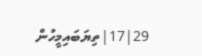29|17|ތިޔަބައިމީހުން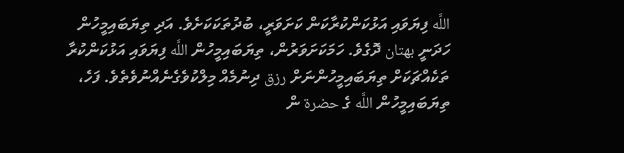اللَّه ފިޔަވައި އަޅުކަންކުރާކަން ކަށަވަރީ، ބުދުތަކަކަށެވެ. އަދި ތިޔަބައިމީހުން ހަދަނީ بهتان ދޮގެވެ. ހަމަކަށަވަރުން، ތިޔަބައިމީހުން اللَّه ފިޔަވައި އަޅުކަންކުރާ ތަކެއްޗަކަށް ތިޔަބައިމީހުންނަށް رزق ދިނުމެއް މިލްކުވެގެނެއްނުވެތެވެ. ފަހެ، ތިޔަބައިމީހުން اللَّه ގެ حضرة ން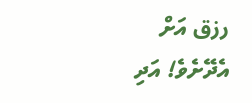رزق އަށް އެދޭށެވެ! އަދި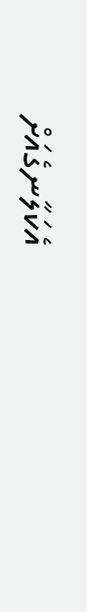އެކަލާނގެއަށް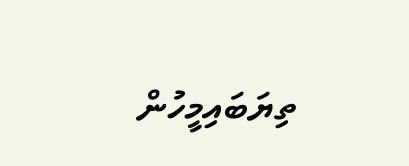ތިޔަބައިމީހުން